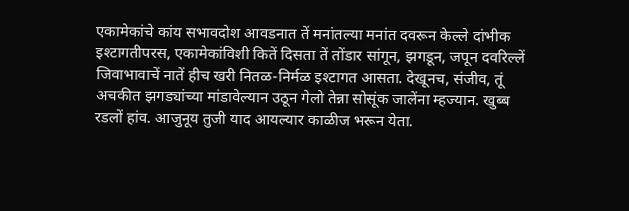एकामेकांचे कांय सभावदोश आवडनात तें मनांतल्या मनांत दवरून केल्ले दांभीक इश्टागतीपरस, एकामेकांविशी कितें दिसता तें तोंडार सांगून, झगडून, जपून दवरिल्लें जिवाभावाचें नातें हीच खरी नितळ-निर्मळ इश्टागत आसता. देखूनच, संजीव, तूं अचकीत झगड्यांच्या मांडावेल्यान उठून गेलो तेन्ना सोसूंक जालेंना म्हज्यान. खुब्ब रडलों हांव. आजुनूय तुजी याद आयल्यार काळीज भरून येता.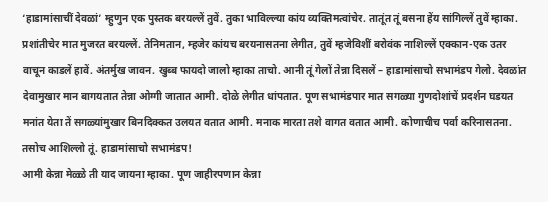‘हाडामांसाचीं देवळां’ म्हुणुन एक पुस्तक बरयल्लें तुवें. तुका भाविल्ल्या कांय व्यक्तिमत्वांचेर. तातूंत तूं बसना हेंय सांगिल्लें तुवें म्हाका. प्रशांतीचेर मात मुजरत बरयल्लें. तेनिमतान, म्हजेर कांयच बरयनासतना लेगीत, तुवें म्हजेविशीं बरोवंक नाशिल्लें एक्कान-एक उतर वाचून काडलें हावें. अंतर्मुख जावन. खुब्ब फायदो जालो म्हाका ताचो. आनी तूं गेलों तेन्ना दिसलें – हाडामांसाचो सभामंडप गेलो. देवळांत देवामुखार मान बागयतात तेन्ना ओग्गी जातात आमी. दोळे लेगीत धांपतात. पूण सभामंडपार मात सगळ्या गुणदोशांचें प्रदर्शन घडयत मनांत येता तें सगळ्यांमुखार बिनदिक्कत उलयत वतात आमी. मनाक मारता तशे वागत वतात आमी. कोणाचीच पर्वा करिनासतना. तसोच आशिल्लो तूं. हाडामांसाचो सभामंडप!
आमी केन्ना मेळ्ळे ती याद जायना म्हाका. पूण जाहीरपणान केन्ना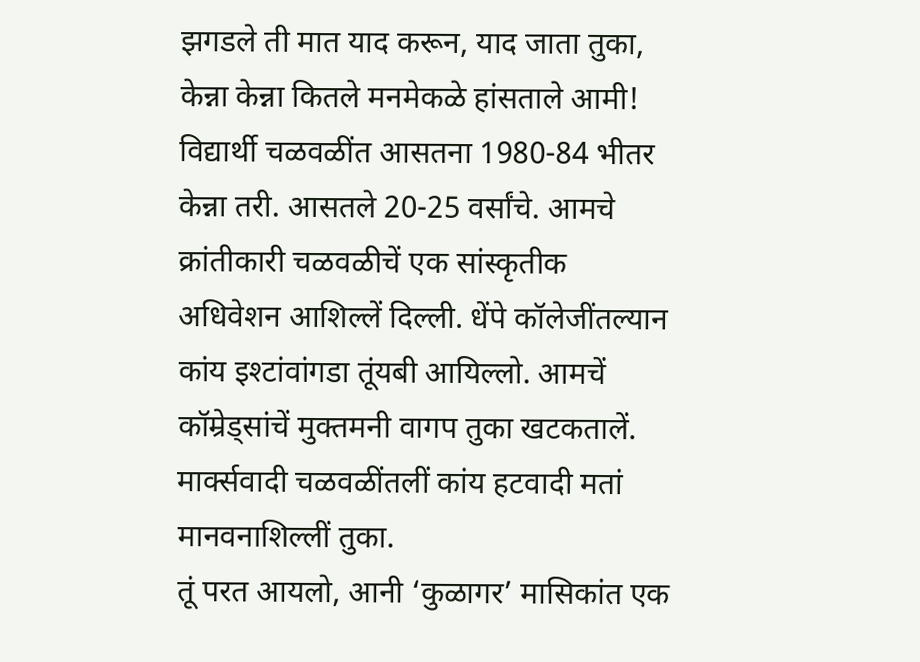झगडले ती मात याद करून, याद जाता तुका, केन्ना केन्ना कितले मनमेकळे हांसताले आमी! विद्यार्थी चळवळींत आसतना 1980-84 भीतर केन्ना तरी. आसतले 20-25 वर्सांचे. आमचे क्रांतीकारी चळवळीचें एक सांस्कृतीक अधिवेशन आशिल्लें दिल्ली. धेंपे कॉलेजींतल्यान कांय इश्टांवांगडा तूंयबी आयिल्लो. आमचें कॉम्रेड्सांचें मुक्तमनी वागप तुका खटकतालें. मार्क्सवादी चळवळींतलीं कांय हटवादी मतां मानवनाशिल्लीं तुका.
तूं परत आयलो, आनी ‘कुळागर’ मासिकांत एक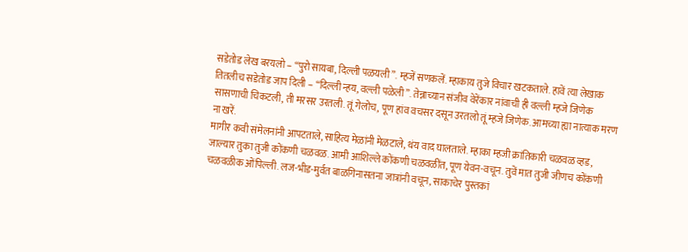सडेतोड लेख बरयलो – “पुरो सायबा, दिल्ली पळयली”. म्हजें सणकलें. म्हाकाय तुजे विचार खटकताले. हावें त्या लेखाक तितलीच सडेतोड जाप दिली – “दिल्ली न्हय, वल्ली पळेली”. तेन्नाच्यान संजीव वेरेंकार नांवाची ही वल्ली म्हजे जिणेक सासणाची चिकटली, ती मरसर उरतली. तूं गेलोच, पूण हांव वचसर दसून उरतलो तूं म्हजे जिणेक. आमच्या ह्या नात्याक मरण ना खरें.
मागीर कवी संमेलनांनी आपटताले, साहित्य मेळांनी मेळटाले, थंय वाद घालताले. म्हाका म्हजी क्रांतिकारी चळवळ व्हड, जाल्यार तुका तुजी कोंकणी चळवळ. आमी आशिल्ले कोंकणी चळवळींत, पूण येवन-वचून. तुवें मात तुजी जीणच कोंकणी चळवळीक ओंपिल्ली. लज-भीड-मुर्वत बाळगिनासतना जात्रांनी वचून, साकाचेर पुस्तकां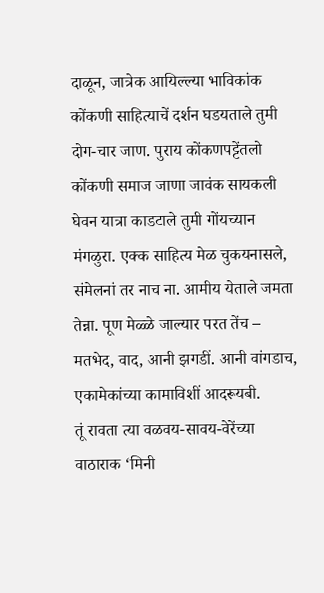दाळून, जात्रेक आयिल्ल्या भाविकांक कोंकणी साहित्याचें दर्शन घडयताले तुमी दोग-चार जाण. पुराय कोंकणपट्टेंतलो कोंकणी समाज जाणा जावंक सायकली घेवन यात्रा काडटाले तुमी गोंयच्यान मंगळुरा. एक्क साहित्य मेळ चुकयनासले, संमेलनां तर नाच ना. आमीय येताले जमता तेन्ना. पूण मेळ्ळे जाल्यार परत तेंच – मतभेद, वाद, आनी झगडीं. आनी वांगडाच, एकामेकांच्या कामाविशीं आदरूयबी.
तूं रावता त्या वळवय-सावय-वेरेंच्या वाठाराक ‘मिनी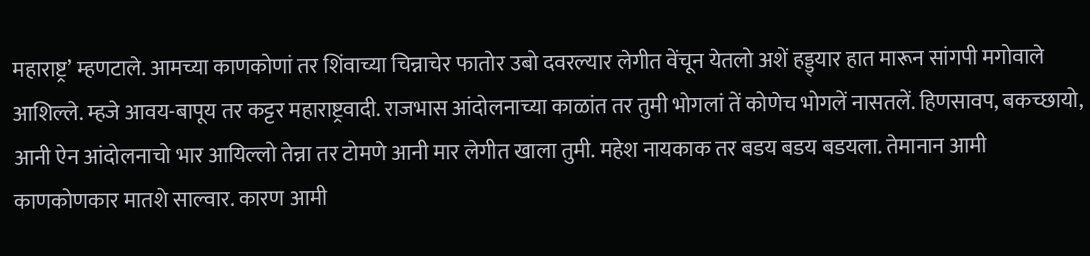महाराष्ट्र’ म्हणटाले. आमच्या काणकोणां तर शिंवाच्या चिन्नाचेर फातोर उबो दवरल्यार लेगीत वेंचून येतलो अशें हड्ड्यार हात मारून सांगपी मगोवाले आशिल्ले. म्हजे आवय-बापूय तर कट्टर महाराष्ट्रवादी. राजभास आंदोलनाच्या काळांत तर तुमी भोगलां तें कोणेच भोगलें नासतलें. हिणसावप, बकच्छायो, आनी ऐन आंदोलनाचो भार आयिल्लो तेन्ना तर टोमणे आनी मार लेगीत खाला तुमी. महेश नायकाक तर बडय बडय बडयला. तेमानान आमी काणकोणकार मातशे साल्वार. कारण आमी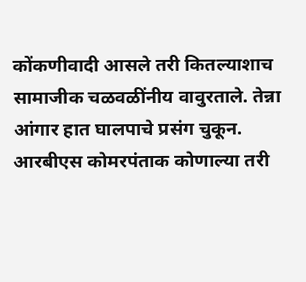कोंकणीवादी आसले तरी कितल्याशाच सामाजीक चळवळींनीय वावुरताले. तेन्ना आंगार हात घालपाचे प्रसंग चुकून. आरबीएस कोमरपंताक कोणाल्या तरी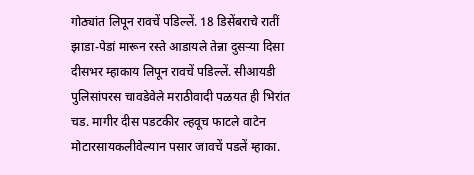गोठ्यांत लिपून रावचें पडिल्लें. 18 डिसेंबराचे रातीं झाडा-पेडां मारून रस्ते आडायले तेन्ना दुसऱ्या दिसा दीसभर म्हाकाय लिपून रावचें पडिल्लें. सीआयडी पुलिसांपरस चावडेवेले मराठीवादी पळयत ही भिरांत चड. मागीर दीस पडटकीर ल्हवूच फाटले वाटेन मोटारसायकलीवेल्यान पसार जावचें पडलें म्हाका.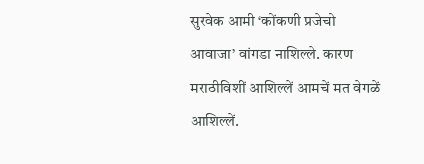सुरवेक आमी ‘कोंकणी प्रजेचो आवाजा’ वांगडा नाशिल्ले. कारण मराठीविशीं आशिल्लें आमचें मत वेगळें आशिल्लें.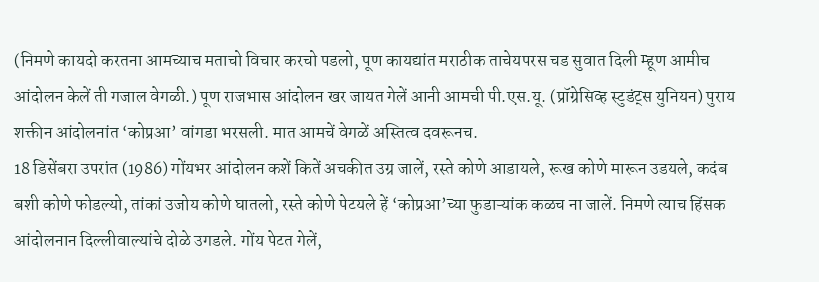(निमणे कायदो करतना आमच्याच मताचो विचार करचो पडलो, पूण कायद्यांत मराठीक ताचेयपरस चड सुवात दिली म्हूण आमीच आंदोलन केलें ती गजाल वेगळी.) पूण राजभास आंदोलन खर जायत गेलें आनी आमची पी.एस.यू. (प्रॉग्रेसिव्ह स्टुडंट्स युनियन) पुराय शक्तीन आंदोलनांत ‘कोप्रआ’ वांगडा भरसली. मात आमचें वेगळें अस्तित्व दवरूनच.
18 डिसेंबरा उपरांत (1986) गोंयभर आंदोलन कशें कितें अचकीत उग्र जालें, रस्ते कोणे आडायले, रूख कोणे मारून उडयले, कदंब बशी कोणे फोडल्यो, तांकां उजोय कोणे घातलो, रस्ते कोणे पेटयले हें ‘कोप्रआ’च्या फुडाऱ्यांक कळच ना जालें. निमणे त्याच हिंसक आंदोलनान दिल्लीवाल्यांचे दोळे उगडले. गोंय पेटत गेलें,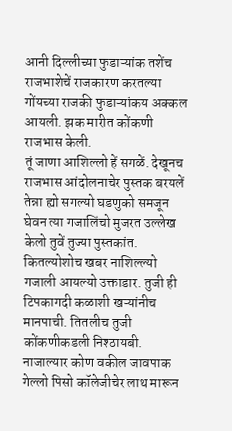आनी दिल्लीच्या फुडाऱ्यांक तशेंच राजभाशेचें राजकारण करतल्या गोंयच्या राजकी फुडाऱ्यांकय अक्कल आयली. झक मारीत कोंकणी राजभास केली.
तूं जाणा आशिल्लो हें सगळें. देखूनच राजभास आंदोलनाचेर पुस्तक बरयलें तेन्ना ह्यो सगल्यो घडणुको समजून घेवन त्या गजालिंचो मुजरत उल्लेख केलो तुवें तुज्या पुस्तकांत. कितल्योशोच खबर नाशिल्ल्यो गजाली आयल्यो उक्ताडार. तुजी ही टिपकागदी कळाशी खऱ्यांनीच मानपाची. तितलीच तुजी कोंकणीकडली निश्ठायबी. नाजाल्यार कोण वकील जावपाक गेल्लो पिसो कॉलेजीचेर लाथ मारून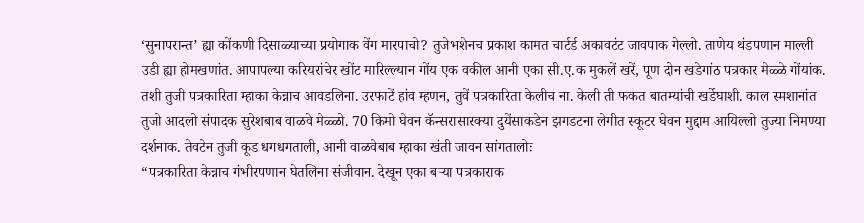‘सुनापरान्त’ ह्या कोंकणी दिसाळ्याच्या प्रयोगाक वेंग मारपाचो? तुजेभशेनच प्रकाश कामत चार्टर्ड अकावटंट जावपाक गेल्लो. ताणेय थंडपणान माल्ली उडी ह्या होमखणांत. आपापल्या करियरांचेर खोंट मारिल्ल्यान गोंय एक वकील आनी एका सी.ए.क मुकलें खरें, पूण दोन खडेगांठ पत्रकार मेळ्ळे गोंयांक.
तशी तुजी पत्रकारिता म्हाका केन्नाच आवडलिना. उरफाटें हांव म्हणन, तुवें पत्रकारिता केलीच ना. केली ती फकत बातम्यांची खर्डेघाशी. काल स्मशानांत तुजो आदलो संपादक सुरेशबाब वाळवे मेळ्ळो. 70 किमो घेवन कॅन्सरासारक्या दुयेंसाकडेन झगडटना लेगीत स्कूटर घेवन मुद्दाम आयिल्लो तुज्या निमण्या दर्शनाक. तेवटेन तुजी कूड धगधगताली, आनी वाळवेबाब म्हाका खंती जावन सांगतालोः
“पत्रकारिता केन्नाच गंभीरपणान घेतलिना संजीवान. देखून एका बऱ्या पत्रकाराक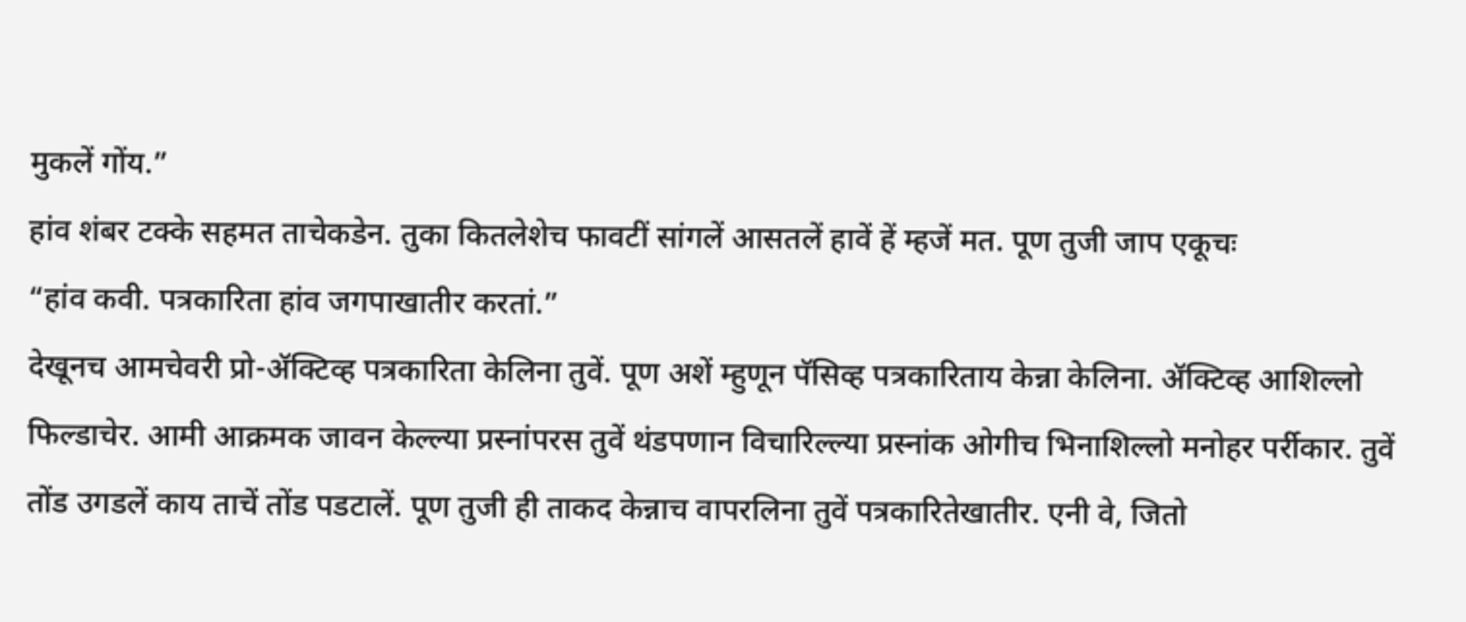मुकलें गोंय.”
हांव शंबर टक्के सहमत ताचेकडेन. तुका कितलेशेच फावटीं सांगलें आसतलें हावें हें म्हजें मत. पूण तुजी जाप एकूचः
“हांव कवी. पत्रकारिता हांव जगपाखातीर करतां.”
देखूनच आमचेवरी प्रो-ॲक्टिव्ह पत्रकारिता केलिना तुवें. पूण अशें म्हुणून पॅसिव्ह पत्रकारिताय केन्ना केलिना. ॲक्टिव्ह आशिल्लो फिल्डाचेर. आमी आक्रमक जावन केल्ल्या प्रस्नांपरस तुवें थंडपणान विचारिल्ल्या प्रस्नांक ओगीच भिनाशिल्लो मनोहर पर्रीकार. तुवें तोंड उगडलें काय ताचें तोंड पडटालें. पूण तुजी ही ताकद केन्नाच वापरलिना तुवें पत्रकारितेखातीर. एनी वे, जितो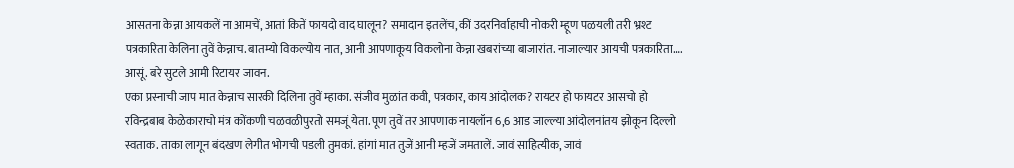आसतना केन्ना आयकलें ना आमचें, आतां कितें फायदो वाद घालून? समादान इतलेंच, कीं उदरनिर्वाहाची नोकरी म्हूण पळयली तरी भ्रश्ट पत्रकारिता केलिना तुवें केन्नाच. बातम्यो विकल्योय नात, आनी आपणाकूय विकलोना केन्ना खबरांच्या बाजारांत. नाजाल्यार आयची पत्रकारिता…. आसूं. बरे सुटले आमी रिटायर जावन.
एका प्रस्नाची जाप मात केन्नाच सारकी दिलिना तुवें म्हाका. संजीव मुळांत कवी, पत्रकार, काय आंदोलक? रायटर हो फायटर आसचो हो रविन्द्रबाब केळेकाराचो मंत्र कोंकणी चळवळीपुरतो समजूं येता. पूण तुवें तर आपणाक नायलॉन 6,6 आड जाल्ल्या आंदोलनांतय झोकून दिल्लो स्वताक. ताका लागून बंदखण लेगीत भोगची पडली तुमकां. हांगां मात तुजें आनी म्हजें जमतालें. जावं साहित्यीक, जावं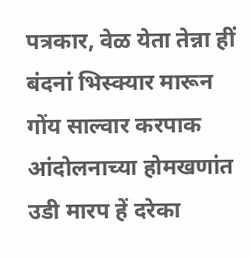पत्रकार, वेळ येता तेन्ना हीं बंदनां भिस्क्यार मारून गोंय साल्वार करपाक आंदोलनाच्या होमखणांत उडी मारप हें दरेका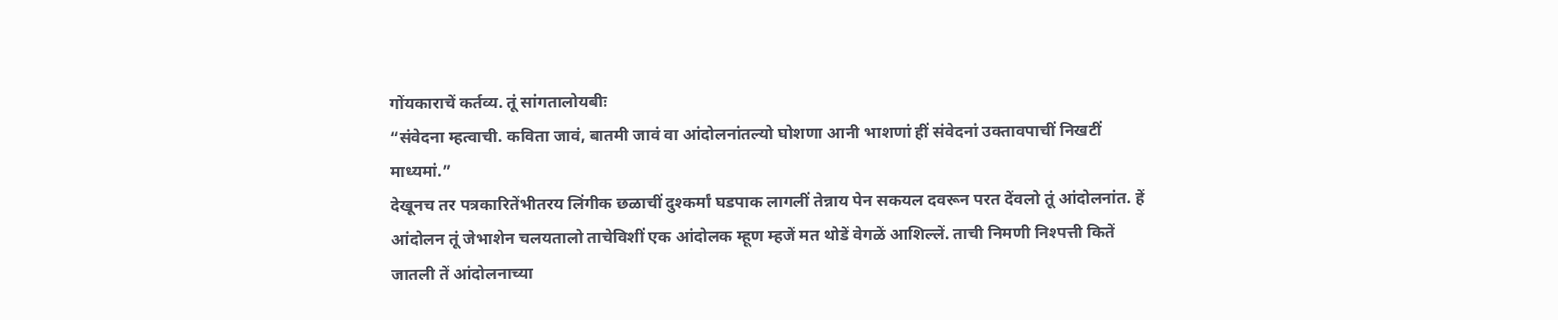गोंयकाराचें कर्तव्य. तूं सांगतालोयबीः
“संवेदना म्हत्वाची. कविता जावं, बातमी जावं वा आंदोलनांतल्यो घोशणा आनी भाशणां हीं संवेदनां उक्तावपाचीं निखटीं माध्यमां.”
देखूनच तर पत्रकारितेंभीतरय लिंगीक छळाचीं दुश्कर्मां घडपाक लागलीं तेन्नाय पेन सकयल दवरून परत देंवलो तूं आंदोलनांत. हें आंदोलन तूं जेभाशेन चलयतालो ताचेविशीं एक आंदोलक म्हूण म्हजें मत थोडें वेगळें आशिल्लें. ताची निमणी निश्पत्ती कितें जातली तें आंदोलनाच्या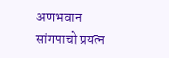अणभवान सांगपाचो प्रयत्न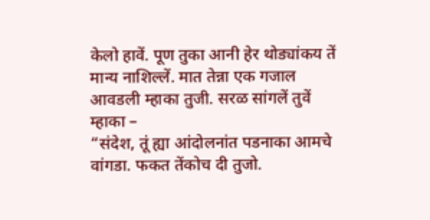केलो हावें. पूण तुका आनी हेर थोड्यांकय तें मान्य नाशिल्लें. मात तेन्ना एक गजाल आवडली म्हाका तुजी. सरळ सांगलें तुवें म्हाका –
“संदेश, तूं ह्या आंदोलनांत पडनाका आमचे वांगडा. फकत तेंकोच दी तुजो.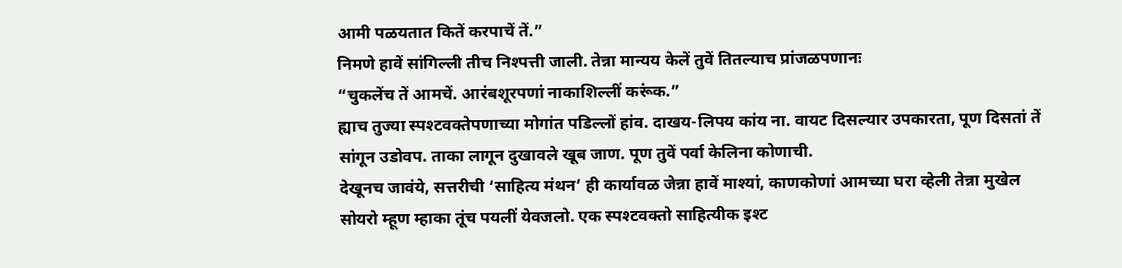आमी पळयतात कितें करपाचें तें.”
निमणे हावें सांगिल्ली तीच निश्पत्ती जाली. तेन्ना मान्यय केलें तुवें तितल्याच प्रांजळपणानः
“चुकलेंच तें आमचें. आरंबशूरपणां नाकाशिल्लीं करूंक.”
ह्याच तुज्या स्पश्टवक्तेपणाच्या मोगांत पडिल्लों हांव. दाखय-लिपय कांय ना. वायट दिसल्यार उपकारता, पूण दिसतां तें सांगून उडोवप. ताका लागून दुखावले खूब जाण. पूण तुवें पर्वा केलिना कोणाची.
देखूनच जावंये, सत्तरीची ‘साहित्य मंथन’ ही कार्यावळ जेन्ना हावें माश्यां, काणकोणां आमच्या घरा व्हेली तेन्ना मुखेल सोयरो म्हूण म्हाका तूंच पयलीं येवजलो. एक स्पश्टवक्तो साहित्यीक इश्ट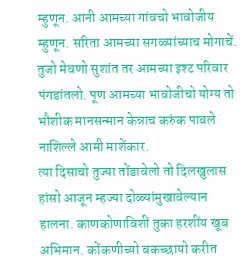म्हुणून. आनी आमच्या गांवचो भावोजीय म्हुणून. सरिता आमच्या सगळ्यांच्याच मोगाचें. तुजो मेवणो सुशांत तर आमच्या इश्ट परिवार पंगडांतलो. पूण आमच्या भावोजीचो योग्य तो भौशीक मानसन्मान केन्नाच करुंक पावले नाशिल्ले आमी माशेंकार.
त्या दिसाचो तुज्या तोंडावेलो तो दिलखुलास हांसो आजून म्हज्या दोळ्यांमुखावेल्यान हालना. काणकोणाविशीं तुका हरशींय खूब अभिमान. कोंकणीच्यो बकच्छायो करीत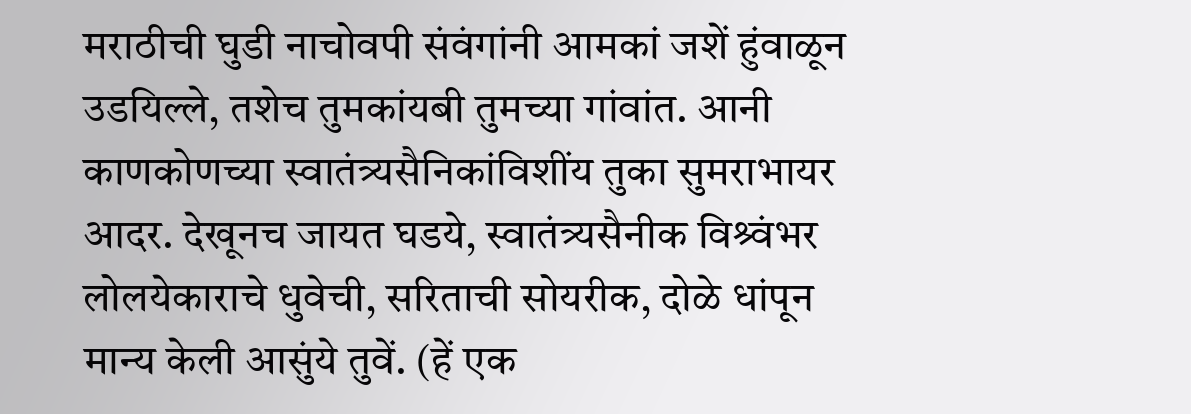मराठीची घुडी नाचोवपी संवंगांनी आमकां जशें हुंवाळून उडयिल्ले, तशेच तुमकांयबी तुमच्या गांवांत. आनी काणकोणच्या स्वातंत्र्यसैनिकांविशींय तुका सुमराभायर आदर. देखूनच जायत घडये, स्वातंत्र्यसैनीक विश्र्वंभर लोलयेकाराचे धुवेची, सरिताची सोयरीक, दोळे धांपून मान्य केली आसुंये तुवें. (हें एक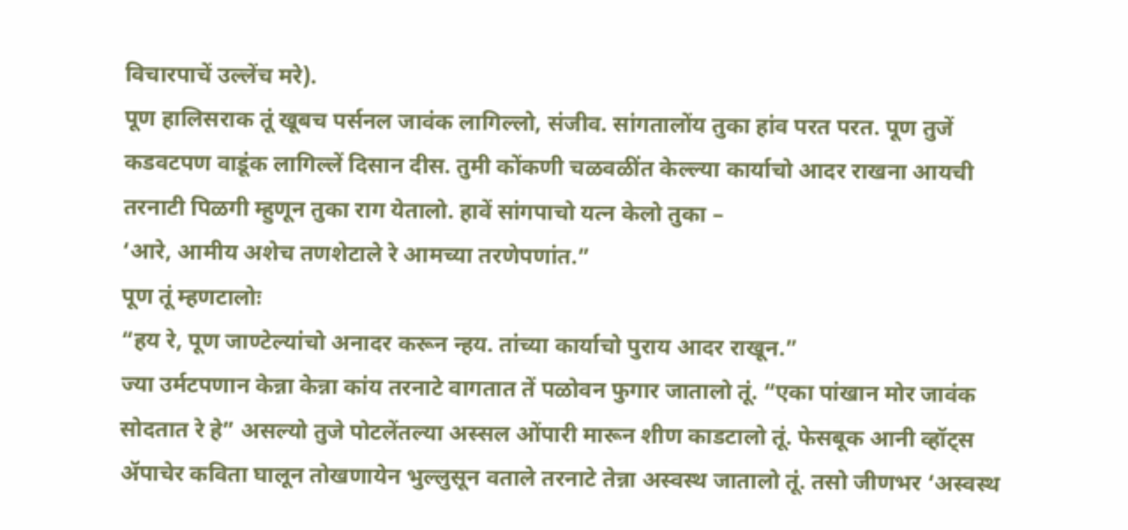विचारपाचें उल्लेंच मरे).
पूण हालिसराक तूं खूबच पर्सनल जावंक लागिल्लो, संजीव. सांगतालोंय तुका हांव परत परत. पूण तुजें कडवटपण वाडूंक लागिल्लें दिसान दीस. तुमी कोंकणी चळवळींत केल्ल्या कार्याचो आदर राखना आयची तरनाटी पिळगी म्हुणून तुका राग येतालो. हावें सांगपाचो यत्न केलो तुका –
‘आरे, आमीय अशेच तणशेटाले रे आमच्या तरणेपणांत.”
पूण तूं म्हणटालोः
“हय रे, पूण जाण्टेल्यांचो अनादर करून न्हय. तांच्या कार्याचो पुराय आदर राखून.”
ज्या उर्मटपणान केन्ना केन्ना कांय तरनाटे वागतात तें पळोवन फुगार जातालो तूं. “एका पांखान मोर जावंक सोदतात रे हे” असल्यो तुजे पोटलेंतल्या अस्सल ओंपारी मारून शीण काडटालो तूं. फेसबूक आनी व्हॉट्स ॲपाचेर कविता घालून तोखणायेन भुल्लुसून वताले तरनाटे तेन्ना अस्वस्थ जातालो तूं. तसो जीणभर ‘अस्वस्थ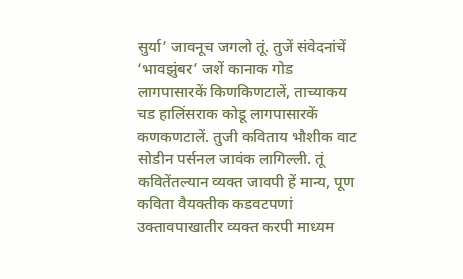सुर्या’ जावनूच जगलो तूं. तुजें संवेदनांचें ‘भावझुंबर’ जशें कानाक गोड लागपासारकें किणकिणटालें, ताच्याकय चड हालिंसराक कोडू लागपासारकें कणकणटालें. तुजी कविताय भौशीक वाट सोडीन पर्सनल जावंक लागिल्ली. तूं कवितेंतल्यान व्यक्त जावपी हें मान्य, पूण कविता वैयक्तीक कडवटपणां उक्तावपाखातीर व्यक्त करपी माध्यम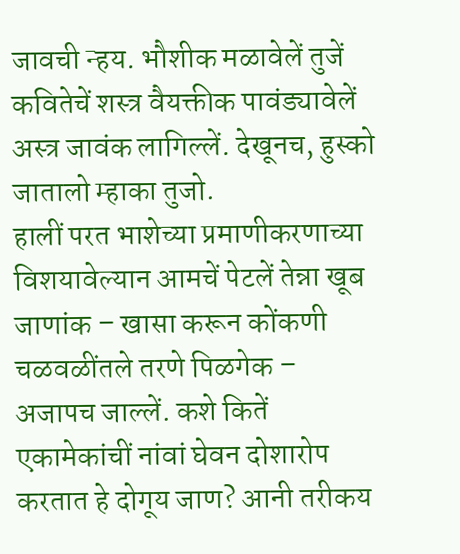जावची न्हय. भौशीक मळावेलें तुजें कवितेचें शस्त्र वैयक्तीक पावंड्यावेलें अस्त्र जावंक लागिल्लें. देखूनच, हुस्को जातालो म्हाका तुजो.
हालीं परत भाशेच्या प्रमाणीकरणाच्या विशयावेल्यान आमचें पेटलें तेन्ना खूब जाणांक – खासा करून कोंकणी चळवळींतले तरणे पिळगेक – अजापच जाल्लें. कशे कितें एकामेकांचीं नांवां घेवन दोशारोप करतात हे दोगूय जाण? आनी तरीकय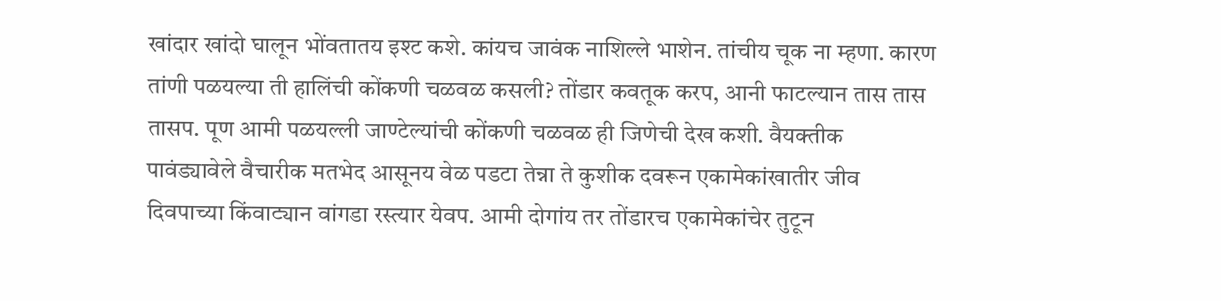खांदार खांदो घालून भोंवतातय इश्ट कशे. कांयच जावंक नाशिल्ले भाशेन. तांचीय चूक ना म्हणा. कारण तांणी पळयल्या ती हालिंची कोंकणी चळवळ कसली? तोंडार कवतूक करप, आनी फाटल्यान तास तास तासप. पूण आमी पळयल्ली जाण्टेल्यांची कोंकणी चळवळ ही जिणेची देख कशी. वैयक्तीक पावंड्यावेले वैचारीक मतभेद आसूनय वेळ पडटा तेन्ना ते कुशीक दवरून एकामेकांखातीर जीव दिवपाच्या किंवाट्यान वांगडा रस्त्यार येवप. आमी दोगांय तर तोंडारच एकामेकांचेर तुटून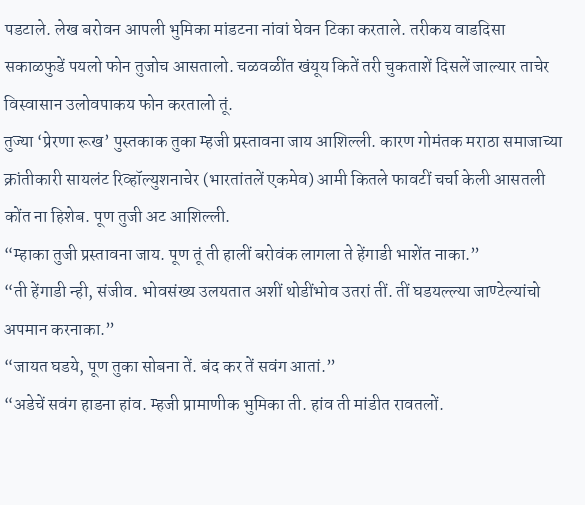पडटाले. लेख बरोवन आपली भुमिका मांडटना नांवां घेवन टिका करताले. तरीकय वाडदिसा सकाळफुडें पयलो फोन तुजोच आसतालो. चळवळींत खंयूय कितें तरी चुकताशें दिसलें जाल्यार ताचेर विस्वासान उलोवपाकय फोन करतालो तूं.
तुज्या ‘प्रेरणा रूख’ पुस्तकाक तुका म्हजी प्रस्तावना जाय आशिल्ली. कारण गोमंतक मराठा समाजाच्या क्रांतीकारी सायलंट रिव्हॉल्युशनाचेर (भारतांतलें एकमेव) आमी कितले फावटीं चर्चा केली आसतली कोंत ना हिशेब. पूण तुजी अट आशिल्ली.
“म्हाका तुजी प्रस्तावना जाय. पूण तूं ती हालीं बरोवंक लागला ते हेंगाडी भाशेंत नाका.”
“ती हेंगाडी न्ही, संजीव. भोवसंख्य उलयतात अशीं थोडींभोव उतरां तीं. तीं घडयल्ल्या जाण्टेल्यांचो अपमान करनाका.”
“जायत घडये, पूण तुका सोबना तें. बंद कर तें सवंग आतां.”
“अडेचें सवंग हाडना हांव. म्हजी प्रामाणीक भुमिका ती. हांव ती मांडीत रावतलों.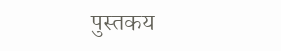पुस्तकय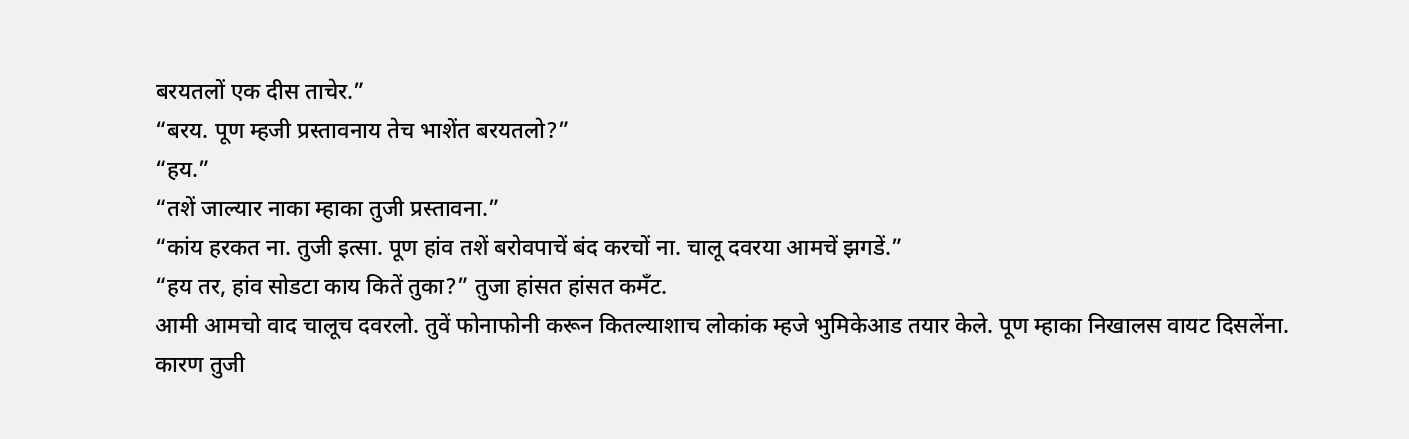बरयतलों एक दीस ताचेर.”
“बरय. पूण म्हजी प्रस्तावनाय तेच भाशेंत बरयतलो?”
“हय.”
“तशें जाल्यार नाका म्हाका तुजी प्रस्तावना.”
“कांय हरकत ना. तुजी इत्सा. पूण हांव तशें बरोवपाचें बंद करचों ना. चालू दवरया आमचें झगडें.”
“हय तर, हांव सोडटा काय कितें तुका?” तुजा हांसत हांसत कमँट.
आमी आमचो वाद चालूच दवरलो. तुवें फोनाफोनी करून कितल्याशाच लोकांक म्हजे भुमिकेआड तयार केले. पूण म्हाका निखालस वायट दिसलेंना. कारण तुजी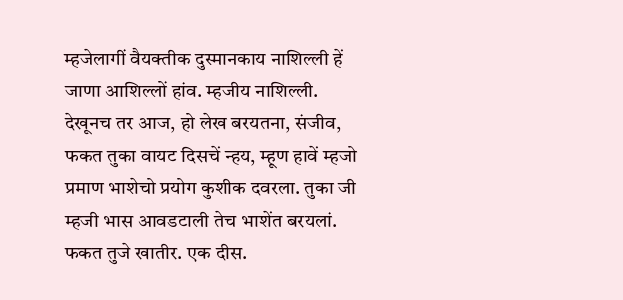म्हजेलागीं वैयक्तीक दुस्मानकाय नाशिल्ली हें जाणा आशिल्लों हांव. म्हजीय नाशिल्ली.
देखूनच तर आज, हो लेख बरयतना, संजीव, फकत तुका वायट दिसचें न्हय, म्हूण हावें म्हजो प्रमाण भाशेचो प्रयोग कुशीक दवरला. तुका जी म्हजी भास आवडटाली तेच भाशेंत बरयलां. फकत तुजे खातीर. एक दीस.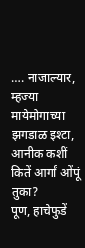…. नाजाल्यार, म्हज्या मायेमोगाच्या झगडाळ इश्टा, आनीक कशीं कितें आर्गां ओंपूं तुका?
पूण, हाचेफुडें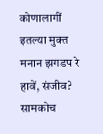कोणालागीं इतल्या मुक्त मनान झगडप रे हावें, संजीव? सामकोच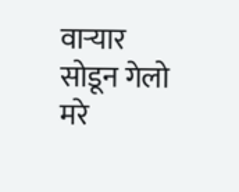वाऱ्यार सोडून गेलो मरे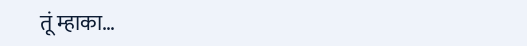तूं म्हाका…